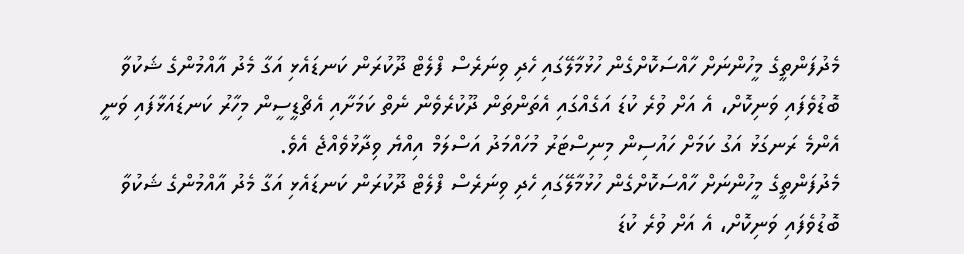މެދުފަންތީގެ މީހުންނަށް ހާއްސަކޮށްގެން ހުޅުމާލޭގައި ހެދި ވިނަރެސް ފްލެޓް ދޫކުރަން ކަނޑައެޅި އަގާ މެދު އާއްމުންގެ ޝަކުވާ ބޮޑުވެފައި ވަނިކޮށް، އެ އަށް ވުރެ ކުޑަ އަގެއްގައި އެތަންތަން ދޫކުރެވެން ނެތް ކަމަށާއި އެޗްޑީސީން މިހާރު ކަނޑައަޅާފައި ވަނީ އެންމެ ރަނގަޅު އަގު ކަމަށް ހައުސިން މިނިސްޓަރު މުހައްމަދު އަސްލަމް އިއްޔެ ވިދާޅުވެއްޖެ އެވެ.
މެދުފަންތީގެ މީހުންނަށް ހާއްސަކޮށްގެން ހުޅުމާލޭގައި ހެދި ވިނަރެސް ފްލެޓް ދޫކުރަން ކަނޑައެޅި އަގާ މެދު އާއްމުންގެ ޝަކުވާ ބޮޑުވެފައި ވަނިކޮށް، އެ އަށް ވުރެ ކުޑަ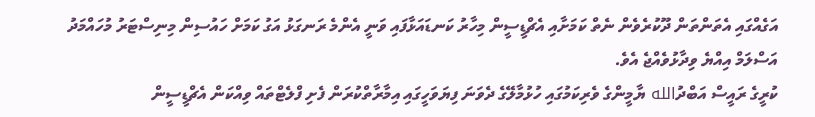އަގެއްގައި އެތަންތަން ދޫކުރެވެން ނެތް ކަމަށާއި އެޗްޑީސީން މިހާރު ކަނޑައަޅާފައި ވަނީ އެންމެ ރަނގަޅު އަގު ކަމަށް ހައުސިން މިނިސްޓަރު މުހައްމަދު އަސްލަމް އިއްޔެ ވިދާޅުވެއްޖެ އެވެ.
ކުރީގެ ރައީސް އަބްދުالله ޔާމީންގެ ވެރިކަމުގައި ހުޅުމާލޭގެ ދެވަނަ ފިޔަވަހީގައި އިމާރާތްކުރަން ފެށި ފްލެޓްތައް ވިއްކަން އެޗްޑީސީން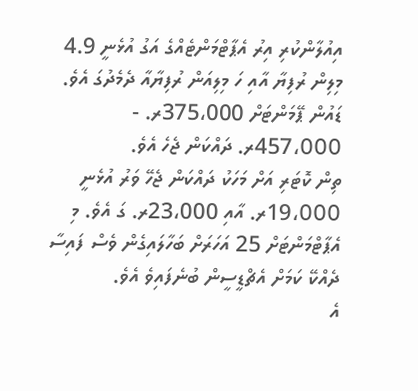އިއުލާންކުރި އިރު އެޕާޓްމަންޓެއްގެ އަގު އުޅެނީ 4.9 މިލިން ރުފިޔާ އާއި ހަ މިލިއަން ރުފިޔާއާ ދެމެދުގަ އެވެ. ޑައުން ޕޭމަންޓަށް 375،000ރ. - 457،000ރ. ދައްކަން ޖެހެ އެވެ.
ތިން ކޮޓަރި އަށް މަހަކު ދައްކަން ޖެހޭ ވަރު އުޅެނީ 19،000ރ. އާއި 23،000ރ. ގަ އެވެ. މި އެޕާޓްމަންޓަށް 25 އަހަރަށް ބަހާލައިގެން ވެސް ފައިސާ ދެއްކޭ ކަމަށް އެޗްޑީސީން ބުނެފައިވެ އެވެ.
އެ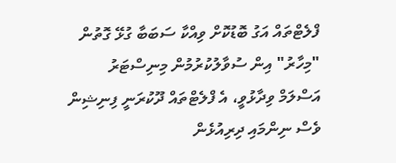ފްލެޓްތައް އަގު ބޮޑުކޮށް ވިއްކާ ސަބަބާ ގުޅޭ ގޮތުން "މިހާރު" އިން ސުވާލުކުރުމުން މިނިސްޓަރު އަސްލަމް ވިދާޅުވީ، އެ ފްލެޓްތައް ދޫކުރަނީ ފިނިޝިން ވެސް ނިންމައި ދިރިއުޅެން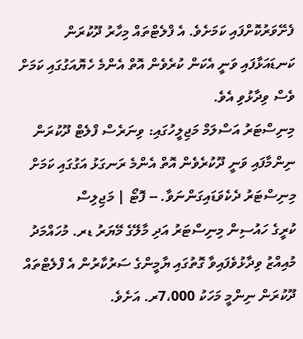ފެށޭވަރުކޮށްފައި ކަމަށެވެ. އެ ފްލެޓްތައް މިހާރު ދޫކުރަން ކަނޑައަޅާފައި ވަނީ އެކަން ކުރެވެން އޮތް އެންމެ ހެޔޮއަގުގައި ކަމަށް ވެސް ވިދާޅުވި އެވެ.
މިނިސްޓަރު އަސްލަމް މަޖިލީހުގައި: ވިނަރެސް ފްލެޓް ދޫކުރަން ނިންމާފައި ވަނީ ދޫކުރެވެން އޮތް އެންމެ ރަނގަޅު އަގުގައި ކަމަށް މިނިސްޓަރު ދެކެވަޑައިގަންނަވާ. -- ފޮޓޯ | މަޖިލިސް
ކުރީގެ ހައުސިން މިނިސްޓަރު އަދި މާލޭގެ މޭޔަރު ޑރ. މުހައްމަދު މުއިއްޒު ވިދާޅުވެފައިވާ ގޮތުގައި ޔާމީންގެ ސަރުކާރުން އެ ފްލެޓްތައް ދޫކުރަން ނިންމީ މަހަކު 7،000ރ. އަށެވެ.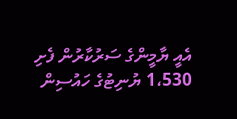އެއީ ޔާމީންގެ ސަރުކާރުން ފެށި 1،530 ޔުނިޓުގެ ހައުސިން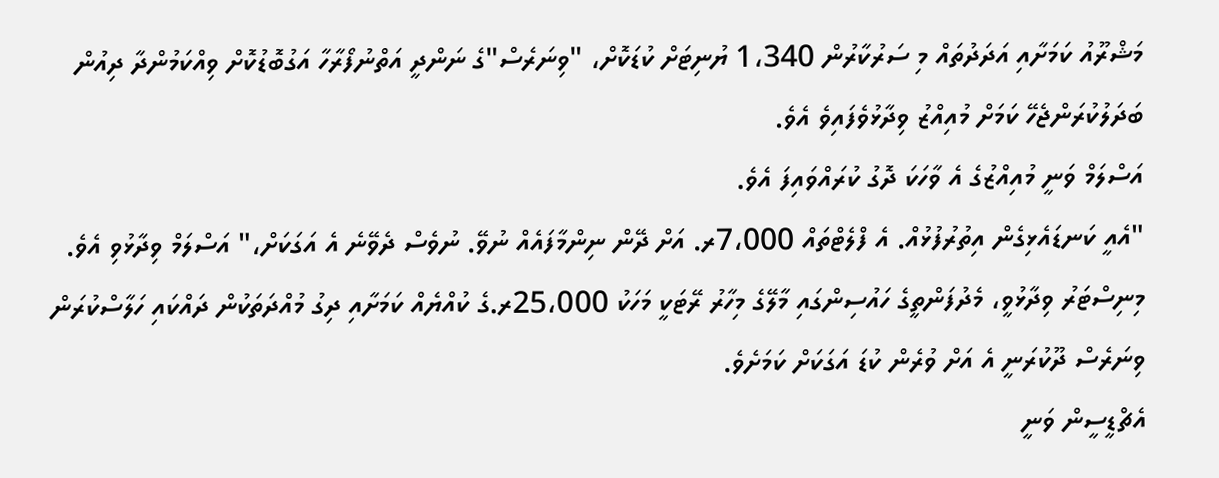މަޝްރޫއު ކަމަށާއި އަދަދުތައް މި ސަރުކާރުން 1،340 ޔުނިޓަށް ކުޑަކޮށް، "ވިނަރެސް"ގެ ނަންދީ އަތްނުފޯރާހާ އަގުބޮޑުކޮށް ވިއްކަމުންދާ ދިއުން ބަދަލުކުރަންޖެހޭ ކަމަށް މުއިއްޒު ވިދާޅުވެފައިވެ އެވެ.
އަސްލަމް ވަނީ މުއިއްޒުގެ އެ ވާހަކަ ދޮގު ކުރައްވައިފަ އެވެ.
"އެއީ ކަނޑައެޅިގެން އިތުރުފުޅުއް. އެ ފްލެޓްތައް 7،000ރ. އަށް ދޭން ނިންމާފައެއް ނުވޭ. ނުވެސް ދެވޭނެ އެ އަގަކަށް،" އަސްލަމް ވިދާޅުވި އެވެ.
މިނިސްޓަރު ވިދާޅުވީ، މެދުފަންތީގެ ހައުސިންގައި މާލޭގެ މިހާރު ރޭޓަކީ މަހަކު 25،000ރ.ގެ ކުއްޔެއް ކަމަށާއި ދިގު މުއްދަތަކުން ދައްކައި ހަލާސްކުރަން ވިނަރެސް ދޫކުރަނީ އެ އަށް ވުރެން ކުޑަ އަގަކަށް ކަމަށެވެ.
އެޗްޑީސީން ވަނީ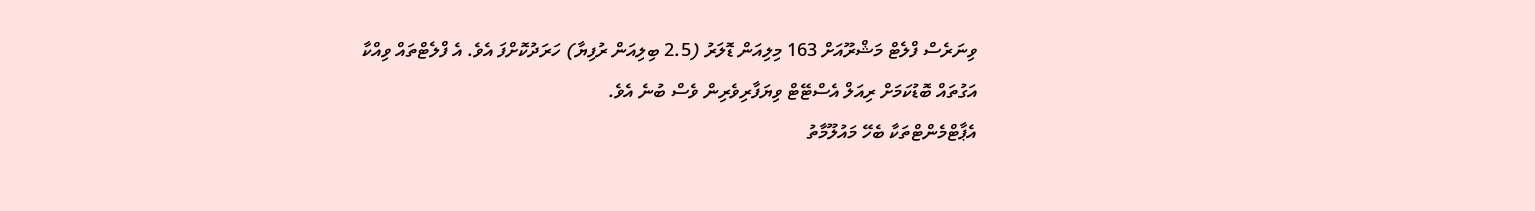ވިނަރެސް ފްލެޓް މަޝްރޫއަށް 163 މިލިއަން ޑޮލަރު (2.5 ބިލިއަން ރުފިޔާ) ހަރަދުކޮށްފަ އެވެ. އެ ފްލެޓްތައް ވިއްކާ އަގުތައް ބޮޑުކަމަށް ރިއަލް އެސްޓޭޓް ވިޔަފާރިވެރިން ވެސް ބުނެ އެވެ.
އެޕާޓްމެންޓްތަކާ ބެހޭ މައުލޫމާތު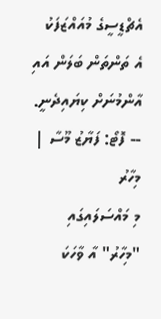އެޗްޑީސީގެ މުއައްޒަފަކު އެ ތަންތަން ބަލަން އައި އާންމުނަށް ކިޔައިދެނީ. -- ފޮޓޯ: ފަޔާޒު މޫސާ | މިހާރު
މި މައްސަލައިގައި "މިހާރު" އާ ވާހަކަ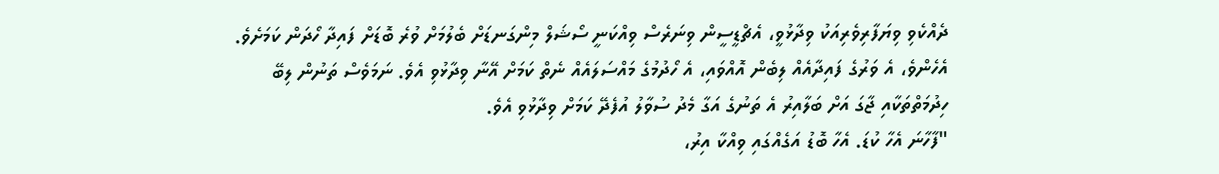ދެއްކެވި ވިޔަފާރިވެރިއަކު ވިދާޅުވީ، އެޗްޑީސީން ވިނަރެސް ވިއްކަނީ ސޯޝަލް މިންގަނޑަށް ބެލުމަށް ވުރެ ބޮޑަށް ފައިދާ ހޯދަން ކަމަށެވެ. އެހެންވެ، އެ ވަރުގެ ފައިދާއެއް ލިބެން އޮއްވައި، އެ ހޯދުމުގެ މައްސަލައެއް ނެތް ކަމަށް އޭނާ ވިދާޅުވި އެވެ. ނަމަވެސް ތަނުން ލިބޭ ހިދުމަތްތަކާއި ޖާގަ އަށް ބަލާއިރު އެ ތަނުގެ އަގާ މެދު ސުވާލު އުފެދޭ ކަމަށް ވިދާޅުވި އެވެ.
"ފާހާނަ އެހާ ކުޑަ. އެހާ ބޮޑު އަގެއްގައި ވިއްކާ އިރު،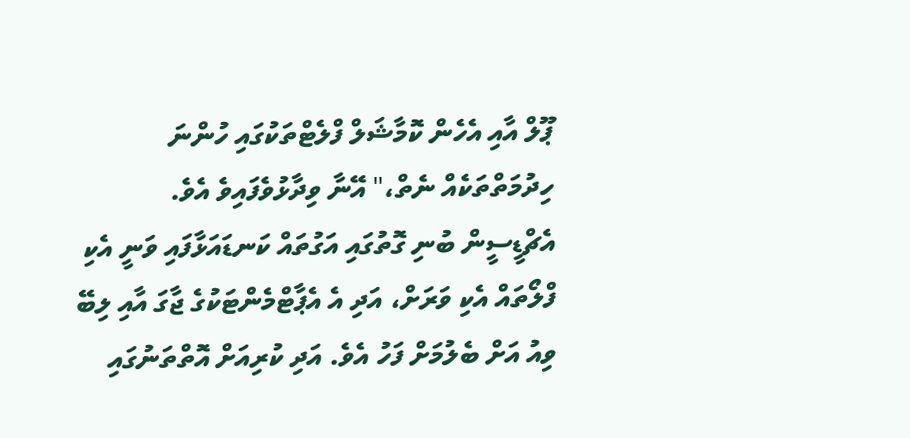ޕޫލް އާއި އެހެން ކޮމާޝަލް ފްލެޓްތަކުގައި ހުންނަ ހިދުމަތްތަކެއް ނެތް،" އޭނާ ވިދާޅުވެފައިވެ އެވެ.
އެޗްޑީސީން ބުނި ގޮތުގައި އަގުތައް ކަނޑައަޅާފައި ވަނީ އެކި ފްލޯތައް އެކި ވަރަށް، އަދި އެ އެޕާޓްމެންޓަކުގެ ޖާގަ އާއި ލިބޭ ވިއު އަށް ބެލުމަށް ފަހު އެވެ. އަދި ކުރިއަށް އޮތްތަނުގައި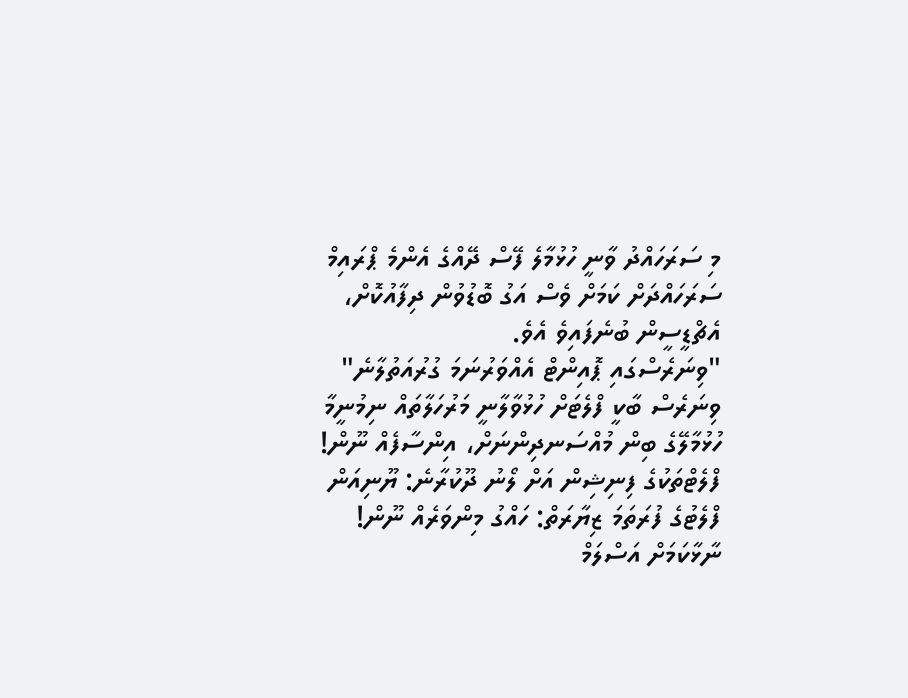މި ސަރަހައްދު ވާނީ ހުޅުމާލެ ފޭސް ދޭއްގެ އެންމެ ޕްރައިމް ސަރަހައްދަށް ކަމަށް ވެސް އަގު ބޮޑުވުން ދިފާއުކޮށް، އެޗްޑީސީން ބުނެފައިވެ އެވެ.
"ވިނަރެސްގައި ޕޮއިންޓް އެއްވަރުނަމަ ގުރުއަތުލާނެ"
ވިނަރެސް ބާކީ ފްލެޓަށް ހުޅުވާލާނީ މަރުހަލާތައް ނިމުނީމާ
ހުޅުމާލޭގެ ބިން މުއްސަނދިންނަށް، އިންސާފެއް ނޫން!
ފްލެޓްތަކުގެ ފިނިޝިން އަށް ލޯނު ދޫކުރާނެ: ޔޫނިއަން
ފްލެޓުގެ ފުރަތަމަ ޒިޔާރަތް: ހައްގު މިންވަރެއް ނޫން!
ނާޅާކަމަށް އަސްލަމް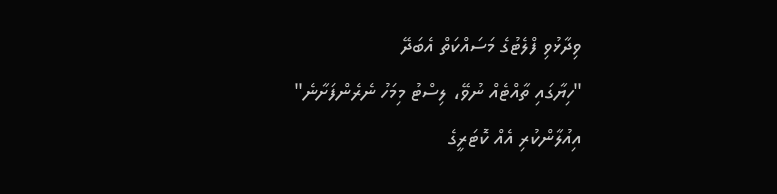ވިދާޅުވި ފްލެޓުގެ މަސައްކަތް އެބަދޭ
"ހިޔާގައި ތާއްޓެއް ނުވޭ، ލިސްޓު މިމަހު ނެރެންފަށާނެ"
އިއުލާންކުރި އެއް ކޮޓަރީގެ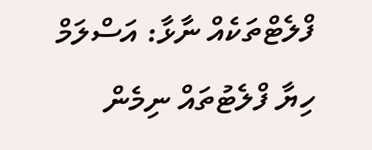ފްލެޓްތަކެއް ނާޅާ: އަސްލަމް
ހިޔާ ފްލެޓުތައް ނިމެން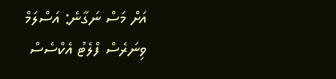އަށް މަސް ނަގާނެ: އަސްލަމް
ވިނަރެސް ފްލެޓު އެކްސެސް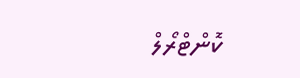ކޮންޓްރޯލް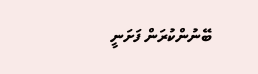ބޭނުންކުރަން ފަށަނީ